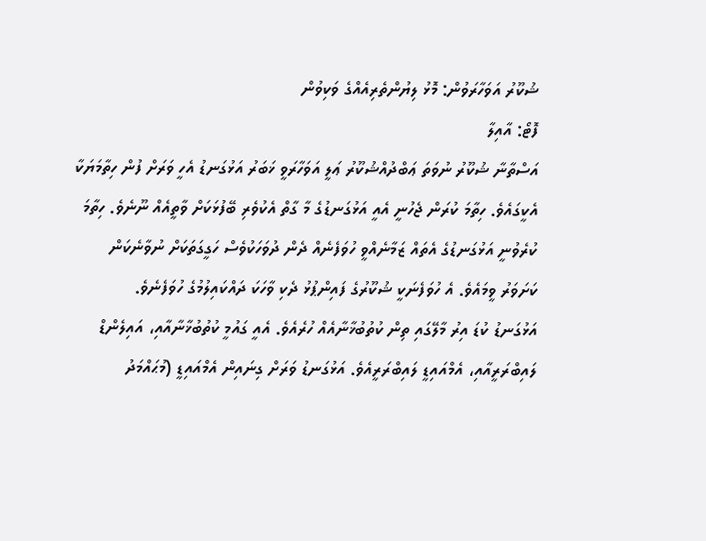ޝުކޫރު އަވަހާރަވުން: މޮޅު ލިޔުންތެރިއެއްގެ ވަކިވުން
ފޮޓޯ: އާއިލާ
އަސްތާނާ ޝުކޫރު ނުވަތަ ޢަބްދުއްޝުކޫރު ޢަލީ އަވަހާރަވީ ޚަބަރު އަޅުގަނޑު އެހީ ވަރަށް ފުން ހިތާމަޔަކާ އެކީގައެވެ. ހިތާމަ ކުރަން ޖެހުނީ އެއީ އަޅުގަނޑުގެ މާ ގާތް އެކުވެރި ބޭފުޅަކަށް ވާތީއެއް ނޫނެވެ. ހިތާމަ ކުރެވުނީ އަޅުގަނޑުގެ އެތައް ޒަމާނެއްވީ ހުވަފެނެއް ދެން ދުވަހަކުވެސް ހަގީގަތަކަށް ނުވާނެކަން ކަށަވަރު ވީމައެވެ. އެ ހުވަފެނަކީ ޝުކޫރުގެ ފައިންޕުޅު ދެކި ވާހަކަ ދައްކައިލުމުގެ ހުވަފެނެވެ.
އަޅުގަނޑު ކުޑަ އިރު މާލޭގައި ތިން ކުތުބުޚާނާއެއް ހުރެއެވެ. އެއީ ގައުމީ ކުތުބުޚާނާއާއި، އައިލެންޑް ލައިބްރަރީއާއި، އެމްއައިޑީ ލައިބްރަރީއެވެ. އަޅުގަނޑު ވަރަށް ގިނައިން އެމްއައިޑީ (މުޙައްމަދު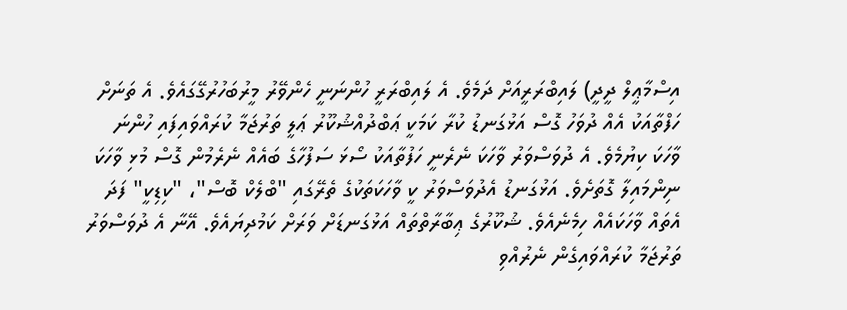އިސްމާޢީލް ދީދީ) ލައިބްރަރީއަށް ދަމެވެ. އެ ލައިބްރަރީ ހުންނަނީ ހެންވޭރު މީރުބަހުރުގޭގައެވެ. އެ ތަނަށް ހަފްތާއަކު އެއް ދުވަހު ގޮސް އަޅުގަނޑު ކުރާ ކަމަކީ ޢަބްދުއްޝުކޫރު ޢަލީ ތަރުޖަމާ ކުރައްވައިފައި ހުންނަ ވާހަކަ ކިޔުމެވެ. އެ ދުވަސްވަރު ވާހަކަ ނެރެނީ ހަފުތާއަކު ސޯޅަ ސަފުހާގެ ބައެއް ނެރެމުން ގޮސް މުޅި ވާހަކަ ނިންމައިލާ ގޮތަށެވެ. އަޅުގަނޑު އެދުވަސްވަރު ކީ ވާހަކަތަކުގެ ތެރޭގައި "ބްލެކް ބޮސް"، "ކިޑިކީ" ފަދަ އެތައް ވާހަކައެއް ހިމެނެއެވެ. ޝުކޫރުގެ ޢިބާރާތްތައް އަޅުގަނޑަށް ވަރަށް ކަމުދިޔައެވެ. އޭނާ އެ ދުވަސްވަރު ތަރުޖަމާ ކުރައްވައިގެން ނެރުއްވި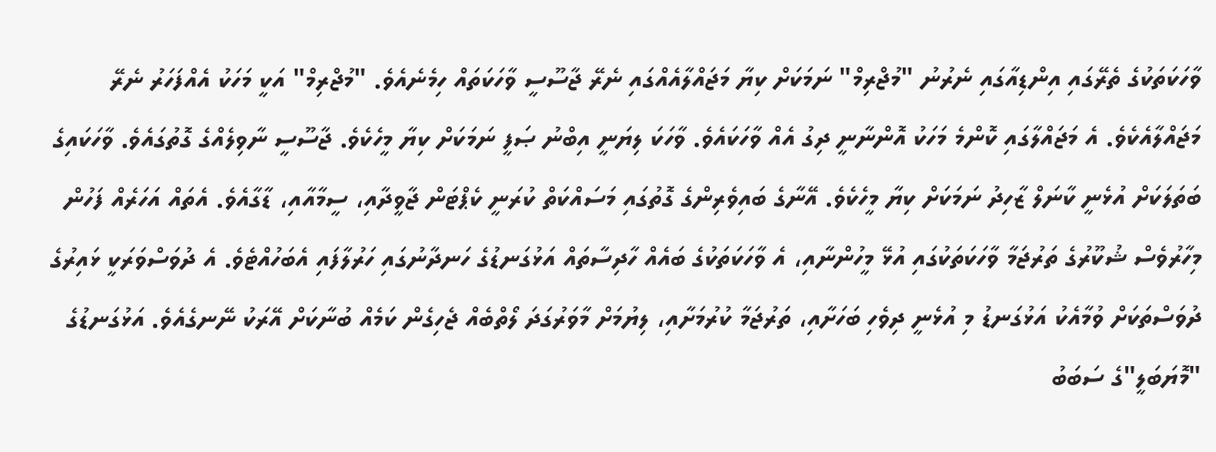ވާހަކަތަކުގެ ތެރޭގައި އިންޑިއާގައި ނެރުނު "މުޖްރިމް" ނަމަކަށް ކިޔާ މަޖައްލާއެއްގައި ނެރޭ ޖާސޫސީ ވާހަކަތައް ހިމެނެއެވެ. "މުޖްރިމް" އަކީ މަހަކު އެއްފަހަރު ނެރޭ މަޖައްލާއެކެވެ. އެ މަޖައްލާގައި ކޮންމެ މަހަކު އޮންނާނީ ދިގު އެއް ވާހަކައެވެ. ވާހަކަ ލިޔަނީ އިބްނު ޞަފީ ނަމަކަށް ކިޔާ މީހެކެވެ. ޖާސޫސީ ނާވިލެއްގެ ގޮތުގައެވެ. ވާހަކައިގެ ބަތަލަކަށް އުޅެނީ ކާނަލް ޒާހިދު ނަމަކަށް ކިޔާ މީހެކެވެ. އޭނާގެ ބައިވެރިންގެ ގޮތުގައި މަސައްކަތް ކުރަނީ ކެޕްޓަން ޖާވީދާއި، ސީމާއާއި، ޑާގާއެވެ. އެތައް އަހަރެއް ފަހުން މިހާރުވެސް ޝުކޫރުގެ ތަރުޖަމާ ވާހަކަތަކުގައި އުޅޭ މީހުންނާއި، އެ ވާހަކަތަކުގެ ބައެއް ހާދިސާތައް އަޅުގަނޑުގެ ހަނދާނުގައި ހަރުލާފައި އެބަހުއްޓެވެ. އެ ދުވަސްވަރަކީ ޅައިރުގެ ދުވަސްތަކަށް ވުމާއެކު އަޅުގަނޑު މި އުޅެނީ ދިވެހި ބަހަށާއި، ތަރުޖަމާ ކުރުމަށާއި، ލިޔުމަށް މާވަރުގަދަ ލޯތްބެއް ޖެހިގެން ކަމެއް ބުނާކަށް އޭރަކު ނޭނގެއެވެ. އަޅުގަނޑުގެ "މޮޔަބަލީ"ގެ ސަބަބު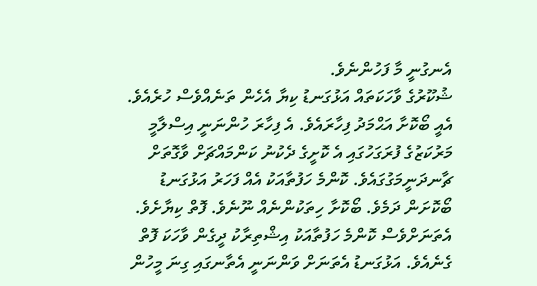އެނގުނީ މާ ފަހުންނެވެ.
ޝުކޫރުގެ ވާހަކަތައް އަޅުގަނޑު ކިޔާ އެހެން ތަނެއްވެސް ހުރެއެވެ. އެއީ ބޯކޮށާ އަޙްމަދު ފިހާރައެވެ. އެ ފިހާރަ ހުންނަނީ އިސްލާމީ މަރުކަޒުގެ ފުރަގަހުގައި އެ ކޮށީގެ ދެކުނު ކަންމައްޗަށް ވާގޮތަށް ޗާނދަނީމަގުގައެވެ. ކޮންމެ ހަފުތާއަކު އެއް ފަހަރު އަޅުގަނޑު ބޯކޮށަން ދަމެވެ. ބޯކޮށާ ހިތަކުންނެއް ނޫނެވެ. ފޮތް ކިޔާށެވެ. އެތަނަށްވެސް ކޮންމެ ހަފުތާއަކު އިޝްތިރާކު ދީގެން ވާހަކަ ފޮތް ގެނެއެވެ. އަޅުގަނޑު އެތަނަށް ވަންނަނީ އެތާނގައި ގިނަ މީހުން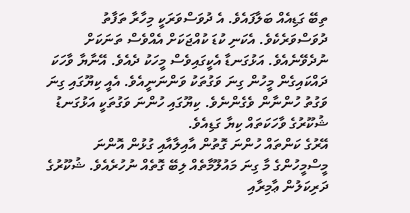ތިބޭ ގަޑިއެއް ބަލާފައެވެ. އެ ދުވަސްވަރަކީ މިހާރާ ތަފާތު ދުވަސްވަރެކެވެ. އެކަނި ކުޑަ ކުއްޖަކަށް އެއްވެސް ތަނަކަށް ނުދެވޭނެއެވެ. އަޅުގަނޑާ އެކީގައިވެސް މީހަކު ދެއެވެ. އޭނާޔާ ވާހަކަ ދައްކައިގެން މީހުން ގިނަ ވަގުތަކު ވަންނަނީއެވެ. އެއީ ކިޔޫގައި ގިނަ ވަގުތު ހުންނާން ވެގެންނެވެ. ކިޔޫގައި ހުންނަ ވަގުތަކީ އަޅުގަނޑު ޝުކޫރުގެ ވާހަކަތައް ކިޔާ ގަޑިއެވެ.
އޭރުގެ ކަންތައް ހުންނަ ގޮތުން އާއިލާއާއި ގުޅުން އޮންނަ މީސްމީހުންގެ މާ ގިނަ މައުލޫމާތެއް ލިބޭ ގޮތެއް ނުހުރެއެވެ. ޝުކޫރުގެ ދަރިކަލުން ޢާމިރާއި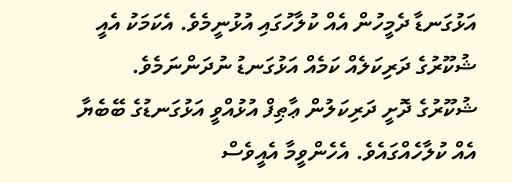އަޅުގަނޑާ ދެމީހުން އެއް ކުލާހުގައި އުޅުނީމެވެ. އެކަމަކު އެއީ ޝުކޫރުގެ ދަރިކަލެއް ކަމެއް އަޅުގަނޑު ނުދަންނަމެވެ. ޝުކޫރުގެ ދޮށީ ދަރިކަލުން ޢާޠިފް އުޅުއްވީ އަޅުގަނޑުގެ ބޭބެޔާ އެއް ކުލާހެއްގައެވެ. އެހެންވީމާ އެއީވެސް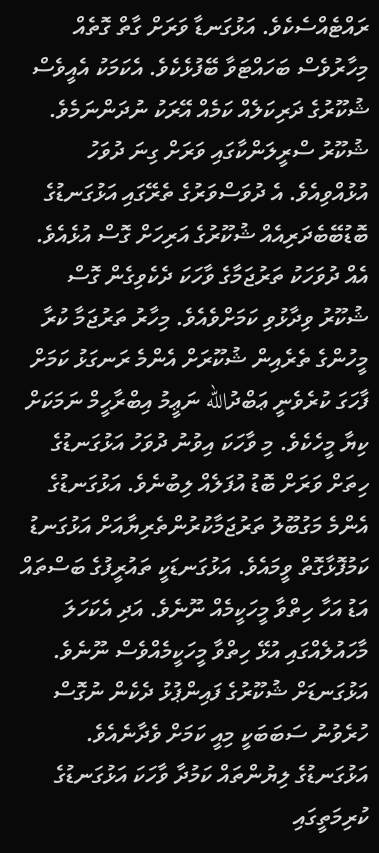ރައްޓެއްސެކެވެ. އަޅުގަނޑާ ވަރަށް ގާތް ގޮތެއް މިހާރުވެސް ބަހައްޓަވާ ބޭފުޅެކެވެ. އެކަމަކު އެއީވެސް ޝުކޫރުގެ ދަރިކަލެއް ކަމެއް އޭރަކު ނުދަންނަމެވެ.
ޝުކޫރު ސްރީލަންކާގައި ވަރަށް ގިނަ ދުވަހު އުޅުއްވިއެވެ. އެ ދުވަސްވަރުގެ ތެރޭގައި އަޅުގަނޑުގެ ބޮޑުބޭބެދަރިއެއް ޝުކޫރުގެ އަރިހަށް ގޮސް އުޅެއެވެ.  އެއް ދުވަހަކު ތަރުޖަމާގެ ވާހަކަ ދެކެވިގެން ގޮސް ޝުކޫރު ވިދާޅުވި ކަމަށްވެއެވެ. މިހާރު ތަރުޖަމާ ކުރާ މީހުންގެ ތެރެއިން ޝުކޫރަށް އެންމެ ރަނގަޅު ކަމަށް ފާހަގަ ކުރެވެނީ ޢަބްދުالله ނަޢީމު އިބްރާހީމް ނަމަކަށް ކިޔާ މީހެކެވެ. މި ވާހަކަ އިވުނު ދުވަހު އަޅުގަނޑުގެ ހިތަށް ވަރަށް ބޮޑު އުފަލެއް ލިބުނެވެ. އަޅުގަނޑުގެ އެންމެ މަގުބޫލު ތަރުޖަމާކުރުންތެރިޔާއަށް އަޅުގަނޑު ކަމުފޮޅާގޮތް ވީމައެވެ. އަޅުގަނޑަކީ ތައުރީފުގެ ބަސްތައް އަޑު އަހާ ހިތްވާ މީހަކީމެއް ނޫނެވެ. އަދި އެކަހަލަ މާހައުލެއްގައި އުޅޭ ހިތްވާ މީހަކީމެއްވެސް ނޫނެވެ. އަޅުގަނޑަށް ޝުކޫރުގެ ފައިންޕުޅު ދެކެން ނުގޮސް ހުރެވުނު ސަބަބަކީ މިއީ ކަމަށް ވެދާނެއެވެ. އަޅުގަނޑުގެ ލިޔުންތައް ކަމުދާ ވާހަކަ އަޅުގަނޑުގެ ކުރިމަތީގައި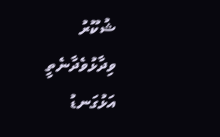ޝުކޫރު ވިދާޅުވެދާނެތީ އަޅުގަނޑު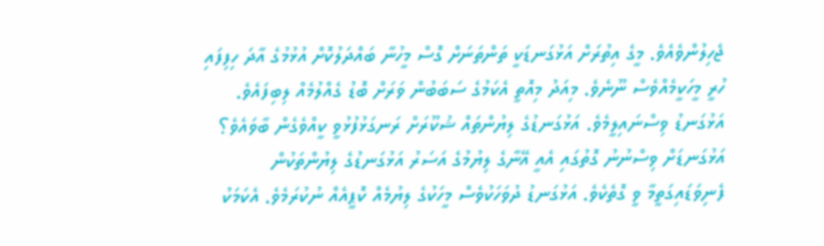ޖެހިލުންވެއެވެ. މީގެ އިތުރަށް އަޅުގަނޑަކީ ތަންތަނަށް ގޮސް މީހުނާ ބައްދަލުކޮށް އުޅުމުގެ އާދަ ހިފިފައި ހުރީ މީހަކީމެއްވެސް ނޫނެވެ. މިއަދު މިއޮތީ އެކަމުގެ ސަބަބުން ވަރަށް ބޮޑު ގެއްލުމެއް ލިބިފައެވެ.
އަޅުގަނޑު ވިސްނައިލީމެވެ. އަޅުގަނޑުގެ ލިޔުންތައް ޝުކޫރަށް ރަނގަޅުފުޅުވީ ކީއްވެގެން ބާވައެވެ؟ އަޅުގަނޑަށް ވިސްނުނު ގޮތުގައި އެއީ އޭނާގެ ލިޔުމުގެ އަސަރު އަޅުގަނޑުގެ ލިޔުންތަކުން ފެނިވަޑައިގަތީމާ ވީ ގޮތެކެވެ. އަޅުގަނޑު ދުވަހަކުވެސް މީހަކުގެ ލިޔުމެއް ކޮޕީއެއް ނުކުރަމެވެ. އެކަމަކު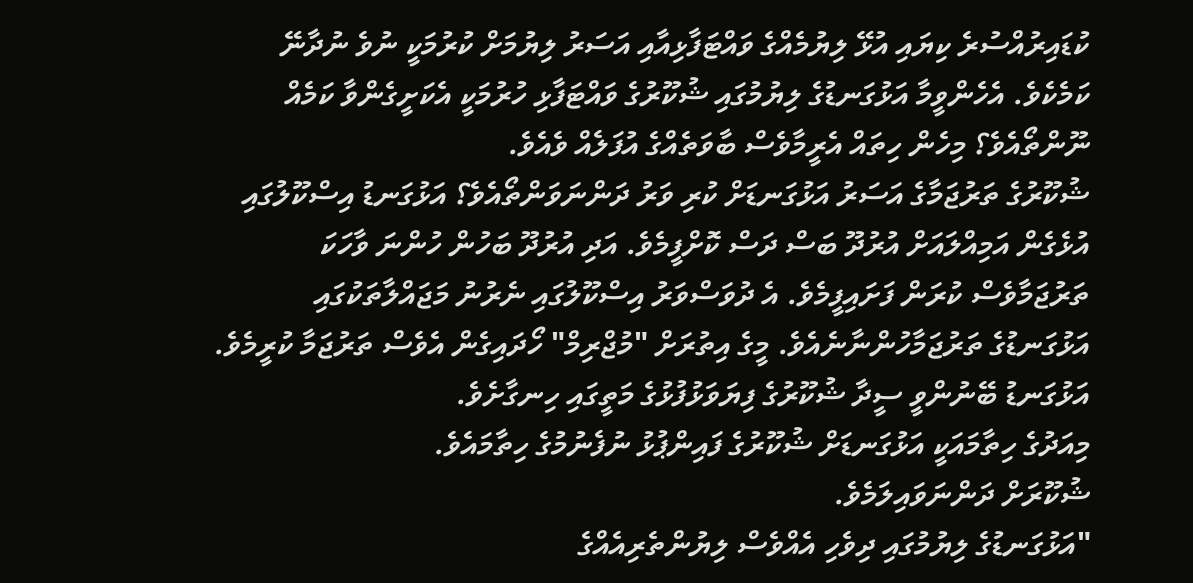ކުޑައިރުއްސުރެ ކިޔައި އުޅޭ ލިޔުމެއްގެ ވައްޓަފާޅިއާއި އަސަރު ލިޔުމަށް ކުރުމަކީ ނުވެ ނުދާނޭ ކަމެކެވެ. އެހެންވީމާ އަޅުގަނޑުގެ ލިޔުމުގައި ޝުކޫރުގެ ވައްޓަފާޅި ހުރުމަކީ އެކަށީގެންވާ ކަމެއް ނޫންތޯއެވެ؟ މިހެން ހިތައް އެރީމާވެސް ބާވަތެއްގެ އުފަލެއް ވެއެވެ.
ޝުކޫރުގެ ތަރުޖަމާގެ އަސަރު އަޅުގަނޑަށް ކުރި ވަރު ދަންނަވަންތޯއެވެ؟ އަޅުގަނޑު އިސްކޫލުގައި އުޅެގެން އަމިއްލައަށް އުރުދޫ ބަސް ދަސް ކޮށްފީމެވެ. އަދި އުރުދޫ ބަހުން ހުންނަ ވާހަކަ ތަރުޖަމާވެސް ކުރަން ފަށައިފީމެވެ. އެ ދުވަސްވަރު އިސްކޫލުގައި ނެރުނު މަޖައްލާތަކުގައި އަޅުގަނޑުގެ ތަރުޖަމާހުންނާނެއެވެ. މީގެ އިތުރަށް "މުޖްރިމް" ހޯދައިގެން އެވެސް ތަރުޖަމާ ކުރީމެވެ. އަޅުގަނޑު ބޭނުންވީ ސީދާ ޝުކޫރުގެ ފިޔަވަޅުފުޅުގެ މަތީގައި ހިނގާށެވެ.
މިއަދުގެ ހިތާމައަކީ އަޅުގަނޑަށް ޝުކޫރުގެ ފައިންޕުޅު ނުފެނުމުގެ ހިތާމައެވެ.
ޝުކޫރަށް ދަންނަވައިލަމެވެ.
"އަޅުގަނޑުގެ ލިޔުމުގައި ދިވެހި އެއްވެސް ލިޔުންތެރިއެއްގެ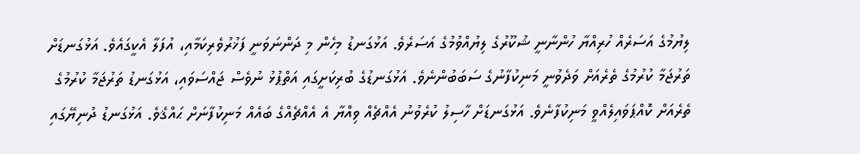ލިޔުމުގެ އަސަރެއް ހުރިއްޔާ ހުންނާނީ ޝުކޫރުގެ ލިޔުއްވުމުގެ އަސަރެވެ. އަޅުގަނޑު މިހެން މި ދަންނަވަނީ ފަޚުރުވެރިކަމާއި، އުފަލާ އެކީގައެވެ. އަޅުގަނޑަށް ތަރުޖަމާ ކުރުމުގެ ތެރެއަށް ވަދެވުނީ މަނިކުފާނުގެ ސަބަބުންނެވެ. އަޅުގަނޑުގެ ބުރިކަށީގައި އަތްޕުޅު ނުވެސް ޖައްސަވައި، އަޅުގަނޑު ތަރުޖަމާ ކުރުމުގެ ތެރެއަށް ކޮއްޕަވައިލެއްވީ މަނިކުފާނެވެ. އަޅުގަނޑަށް ހާސިލު ކުރެވުނު އެއްޗެއް ވިއްޔާ އެ އެއްޗެއްގެ ބައެއް މަނިކުފާނަށް ޙައްޤެވެ. އަޅުގަނޑު ދުނިޔޭގައި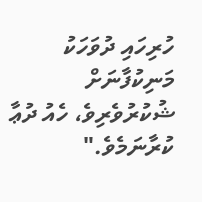ހުރިހައި ދުވަހަކު މަނިކުފާނަށް ޝުކުރުވެރިވެ، ހެއު ދުޢާ ކުރާނަމެވެ."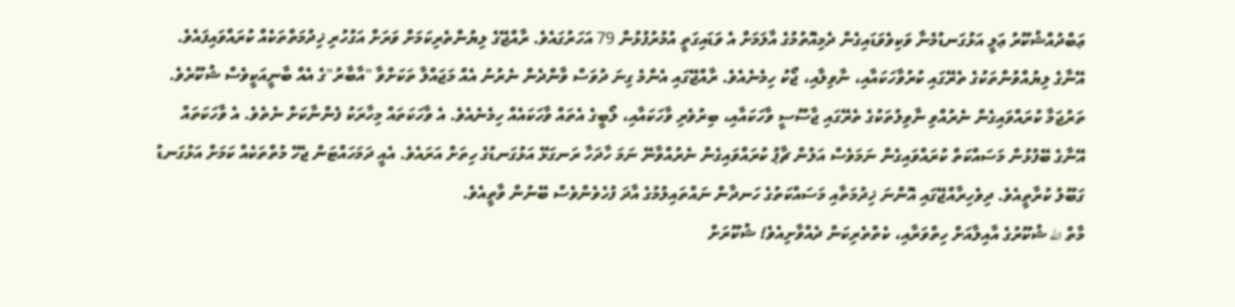ޢަބްދުއްޝުކޫރު ޢަލީ އަޅުގަނޑުމެނާ ވަކިވެވަޑައިގެން ދެމިއޮތުމުގެ އާލަމަށް އެ ވަޑައިގަތީ އުމުރުފުޅުން 79 އަހަރުގައެވެ. ރާއްޖޭގެ ލިޔުންތެރިކަމަށް ވަރަށް އަގުހުރި ޚިދުމަތްތަކެއް ކުރައްވައިފައެވެ. އޭނާގެ ލިޔުއްވުންތަކުގެ ތެރޭގައި ކުރުވާހަކައާއި، ނާވިލާއި، ޖޯކު ހިމެނެއެވެ. ރާއްޖޭގައި އެންމެ ގިނަ ދުވަސް ވާންދެން ނެރުނު އެއް މަޖައްލާ ތަކަށްވާ "އާބާރު"ގެ އެއް ބާނީއަކީވެސް ޝުކޫރެވެ. ތަރުޖަމާ ކުރައްވައިގެން ނެރުއްވި ނާވިލުތަކުގެ ތެރޭގައި ޖާސޫސީ ވާހަކައާއި، ބިރުވެރި ވާހަކައާއި، ލޯބީގެ އެތައް ވާހަކައެއް ހިމެނެއެވެ. އެ ވާހަކަތައް މިހާރަކު ފެންނާކަށް ނެތެވެ. އެ ވާހަކަތައް އޭނާގެ ބޭފުޅުން މަސައްކަތް ކުރައްވައިގެން ނަމަވެސް އަލުން ޗާޕު ކުރައްވައިގެން ނެރުއްވާނޭ ނަމަ ހާދަހާ ރަނގަޅޭ އަޅުގަނޑުގެ ހިތަށް އަރައެވެ. އެއީ ދަމަހައްޓަން ޖެހޭ މުތްތަކެއް ކަމަށް އަޅުގަނޑު ގަބޫލު ކުރާތީއެވެ. ދިވެހިރާއްޖޭގައި އޮންނަ ޚިދުމަތާއި މަސައްކަތުގެ ހަނދާން ނައްތައިލުމުގެ އާދަ ފުހެވެންވެސް ބޭނުން ވާތީއެވެ.
މާތް الله ޝުކޫރުގެ އާއިލާއަށް ހިތްވަރާއި، ކެތްތެރިކަން ދެއްވާށިއެވެ! ޝުކޫރަށް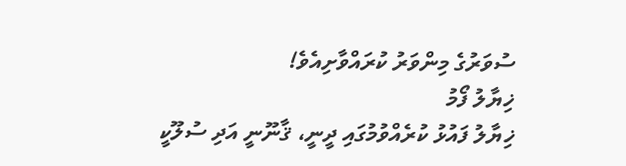ސުވަރުގެ މިންވަރު ކުރައްވާށިއެވެ!
ޚިޔާލު ފޯމު
ޚިޔާލު ފައުޅު ކުރެއްވުމުގައި ދީނީ، ޤާނޫނީ އަދި ސުލޫކީ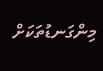މިންގަނޑުތަކަށް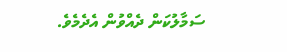ސަމާލުކަން ދެއްވުން އެދެމެވެ.